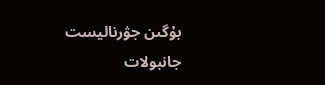بۇگىن جۋرناليست جانبولات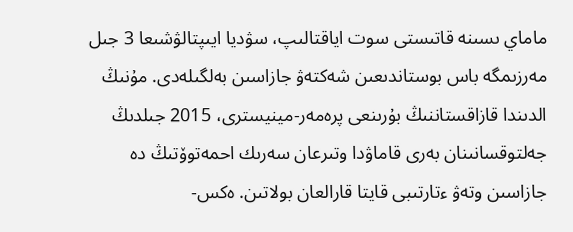ماماي ىسىنە قاتىستى سوت اياقتالىپ، سۋديا ايىپتالۋشىعا 3 جىل مەرزىمگە باس بوستاندىعىن شەكتەۋ جازاسىن بەلگىلەدى. مۇنىڭ الدىندا قازاقستاننىڭ بۇرىنعى پرەمەر-مينيسترى، 2015 جىلدىڭ جەلتوقسانىنان بەرى قاماۋدا وتىرعان سەرىك احمەتوۆتىڭ دە جازاسىن وتەۋ ءتارتىبى قايتا قارالعان بولاتىن. ەكس-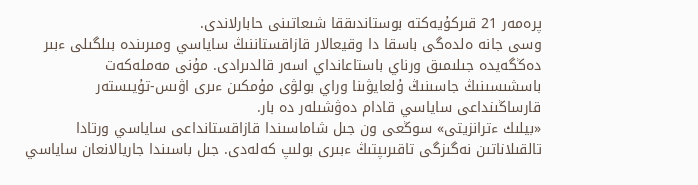پرەمەر 21 قىركۇيەكتە بوستاندىققا شىعاتىنى حابارلاندى.
وسى جانە ەلدەگى باسقا دا وقيعالار قازاقستاننىڭ ساياسي ومىرىندە بىلگىلى ءبىر دەڭگەيدە جىلىمىق ورناي باستاعانداي اسەر قالدىرادى. مۇنى مەملەكەت باسشىسىنىڭ جاسىنىڭ ۇلعايۋىنا وراي بولۋى مۇمكىن ءىرى اۋىس-تۇيىستەر قارساڭىنداعى ساياسي قادام دەۋشىلەر دە بار.
«بيلىك ءترانزيتى» سوڭعى ون جىل شاماسىندا قازاقستانداعى ساياسي ورتادا تالقىلاناتىن نەگىزگى تاقىرىپتىڭ ءبىرى بولىپ كەلەدى. جىل باسىندا جاريالانعان ساياسي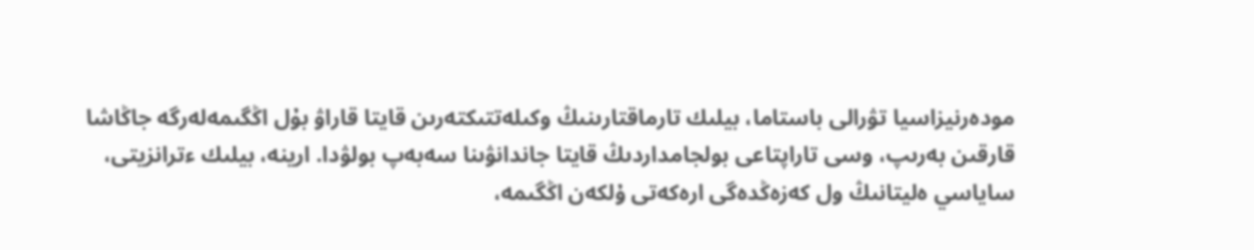مودەرنيزاسيا تۋرالى باستاما، بيلىك تارماقتارىنىڭ وكىلەتتىكتەرىن قايتا قاراۋ بۇل اڭگىمەلەرگە جاڭاشا قارقىن بەرىپ، وسى تاراپتاعى بولجامداردىڭ قايتا جاندانۋىنا سەبەپ بولۋدا. ارينە، بيلىك ءترانزيتى، ساياسي ەليتانىڭ ول كەزەڭدەگى ارەكەتى ۇلكەن اڭگىمە،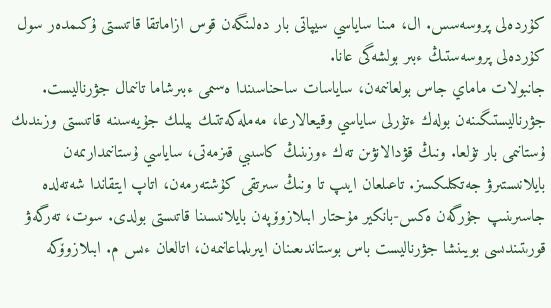كۇردەلى پروسەسس. ال، مىنا ساياسي سيپاتى بار دەلىنگەن قوس ازاماتقا قاتىستى ۇكىمدەر سول كۇردەلى پروسەستىڭ ءبىر بولشەگى عانا.
جانبولات ماماي جاس بولعانىمەن، ساياسات ساحناسىندا ەسىمى ءبىرشاما تانىمال جۋرناليست. جۋرناليستىگىنەن بولەك ءتۇرلى ساياسي وقيعالارعا، مەملەكەتتىك بيلىك جۇيەسىنە قاتىستى وزىندىك ۇستانىمى بار تۇلعا. ونىڭ قۋدالانۋىن تەك ءوزىنىڭ كاسىبي قىزمەتى، ساياسي ۇستانىمدارىمەن بايلانىستىرۋ جەتكىلىكسىز. تاعىلعان ايىپ تا ونىڭ سىرتقى كۇشتەرمەن، اتاپ ايتقاندا شەتەلدە جاسىرىنىپ جۇرگەن ەكس-بانكير مۇحتار ابىلازوۆپەن بايلانىسىنا قاتىستى بولدى. سوت، تەرگەۋ قورىتىندىسى بويىنشا جۋرناليست باس بوستاندىعىنان ايىرىلماعانىمەن، اتالعان ءىس م. ابىلازوۆكە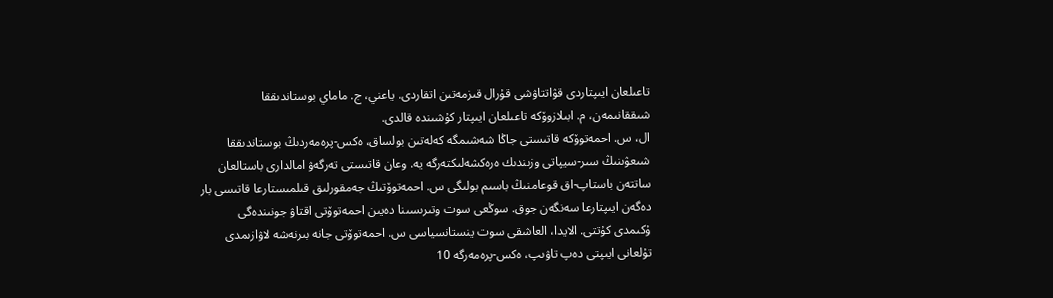تاعىلعان ايىپتاردى قۋاتتاۋشى قۇرال قىزمەتىن اتقاردى. ياعني، ج. ماماي بوستاندىققا شىققانىمەن، م. ابىلازوۆكە تاعىلعان ايىپتار كۇشىندە قالدى.
ال، س. احمەتوۆكە قاتىستى جاڭا شەشىمگە كەلەتىن بولساق، ەكس-پرەمەردىڭ بوستاندىققا شىعۋىنىڭ سىر-سيپاتى وزىندىك ەرەكشەلىكتەرگە يە. وعان قاتىستى تەرگەۋ امالدارى باستالعان ساتتەن باستاپ-اق قوعامنىڭ باسىم بولىگى س. احمەتوۆتىڭ جەمقورلىق قىلمىستارعا قاتىسى بار دەگەن ايىپتارعا سەنگەن جوق. سوڭعى سوت وتىرىسىنا دەيىن احمەتوۆتى اقتاۋ جونىندەگى ۇكىمدى كۇتتى. الايدا، العاشقى سوت ينستانسياسى س. احمەتوۆتى جانە بىرنەشە لاۋازىمدى تۇلعانى ايىپتى دەپ تاۋىپ، ەكس-پرەمەرگە 10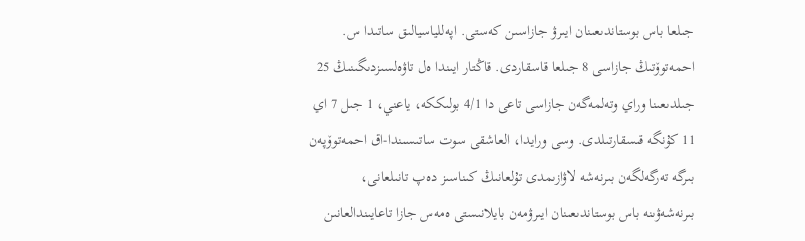جىلعا باس بوستاندىعىنان ايىرۋ جازاسىن كەستى. اپەللياسيالىق ساتىدا س. احمەتوۆتىڭ جازاسى 8 جىلعا قاسقاردى. قاڭتار ايىندا ەل تاۋەلسىزدىگىنىڭ 25 جىلدىعىنا وراي وتەلمەگەن جازاسى تاعى دا 4/1 بولىككە، ياعني، 1 جىل 7 اي 11 كۇنگە قىسقارتىلدى. وسى ورايدا، العاشقى سوت ساتىسىندا-اق احمەتوۆپەن بىرگە تەرگەلگەن بىرنەشە لاۋازىمدى تۇلعانىڭ كىناسىز دەپ تانىلعانى، بىرنەشەۋىنە باس بوستاندىعىنان ايىرۋمەن بايلانىستى ەمەس جازا تاعايىندالعانىن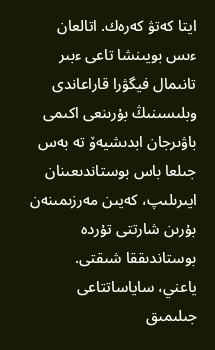ايتا كەتۋ كەرەك. اتالعان ءىس بويىنشا تاعى ءبىر تانىمال فيگۋرا قاراعاندى وبلىسىنىڭ بۇرىنعى اكىمى باۋىرجان ابدىشيەۆ تە بەس جىلعا باس بوستاندىعىنان ايىرىلىپ، كەيىن مەرزىمىنەن بۇرىن شارتتى تۇردە بوستاندىققا شىقتى.
ياعني، ساياساتتاعى جىلىمىق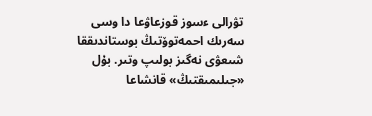تۋرالى ءسوز قوزعاۋعا دا وسى سەرىك احمەتوۆتىڭ بوستاندىققا شىعۋى نەگىز بولىپ وتىر. بۇل «جىلىمىقتىڭ» قانشاعا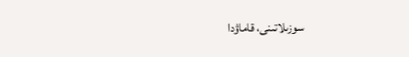سوزىلاتىنى، قاماۋدا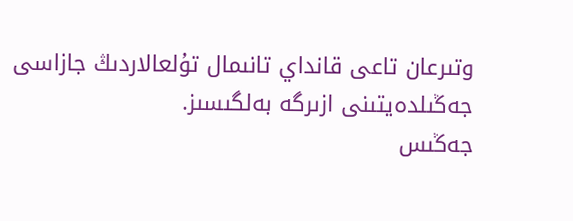وتىرعان تاعى قانداي تانىمال تۇلعالاردىڭ جازاسى جەڭىلدەيتىنى ازىرگە بەلگىسىز.
جەڭىس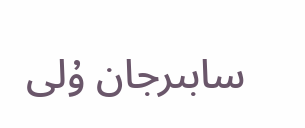سابىرجان ۇلى